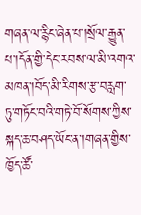གཞན་ལ་རྙིང་ཞེན་པ་།སྲོལ་རྒྱུན་པ་།དོན་གྱི་དེང་རབས་ལ་མི་འགའ་མཁན་།བོད་མི་རིགས་རྩ་བརླག་ཏུ་གཏོང་བའི་གཏེ་བོ་སོགས་ཀྱིས་སྐད་ཆ་བཤད་ཡོང་ན་།གཞན་གྱིས་ཁྱོད་ཚོ་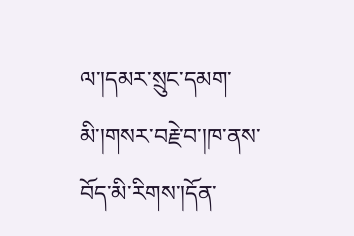ལ་།དམར་སྲུང་དམག་མི་།གསར་བརྗེ་བ་།ཁ་ནས་བོད་མི་རིགས་།དོན་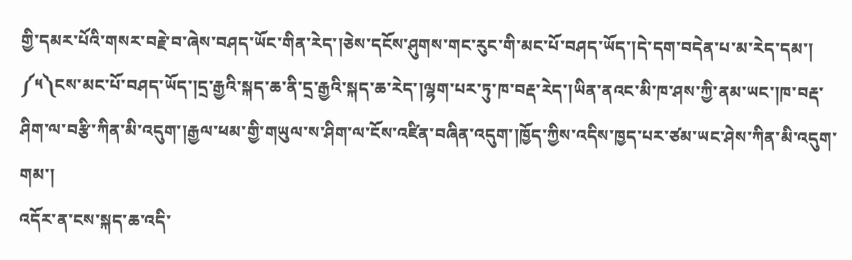གྱི་དམར་པོའི་གསར་བརྗེ་བ་ཞེས་བཤད་ཡོང་གིན་རེད་།ཅེས་དངོས་ཤུགས་གང་རུང་གི་མང་པོ་བཤད་ཡོད་།དེ་དག་བདེན་པ་མ་རེད་དམ་།
༼༥༽ངས་མང་པོ་བཤད་ཡོད་།དྲ་རྒྱའི་སྐད་ཆ་ནི་དྲ་རྒྱའི་སྐད་ཆ་རེད་།ལྷག་པར་ཏུ་ཁ་བརྡ་རེད་།ཡིན་ནའང་མི་ཁ་ཤས་ཀྱི་ནམ་ཡང་།ཁ་བརྡ་ཤིག་ལ་བརྩི་ཀིན་མི་འདུག་།རྒྱལ་ཕམ་གྱི་གཡུལ་ས་ཤིག་ལ་ངོས་འཛིན་བཞིན་འདུག་།ཁྱོད་ཀྱིས་འདིས་ཁྱད་པར་ཙམ་ཡང་ཤེས་ཀིན་མི་འདུག་གམ་།
འདོར་ན་ངས་སྐད་ཆ་འདི་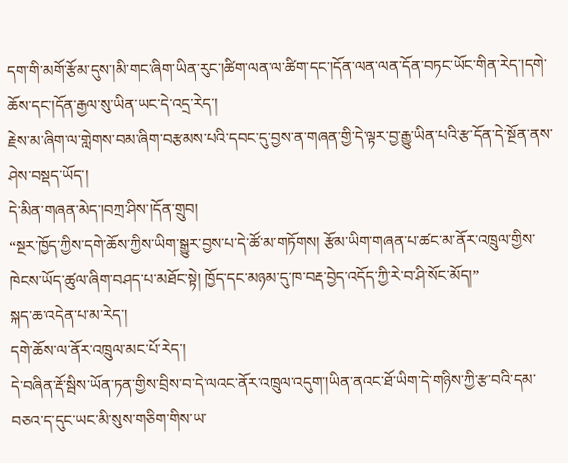དག་གི་མགོ་རྩོམ་དུས་།མི་གང་ཞིག་ཡིན་རུང་།ཚིག་ལན་ལ་ཚིག་དང་།དོན་ལན་ལན་དོན་བཏང་ཡོང་གིན་རེད་།དགེ་ཆོས་དང་།དོན་རྒྱལ་སུ་ཡིན་ཡང་དེ་འདྲ་རེད་།
རྗེས་མ་ཞིག་ལ་གླེགས་བམ་ཞིག་བརྩམས་པའི་དབང་དུ་བྱས་ན་གཞན་གྱི་དེ་ལྟར་བྱ་རྒྱུ་ཡིན་པའི་རྩ་དོན་དེ་སྔོན་ནས་ཤེས་བསྡད་ཡོད་།
དེ་མིན་གཞན་མེད་།བཀྲ་ཤིས་།དོན་གྲུབ།
“སྔར་ཁྱོད་ཀྱིས་དགེ་ཆོས་ཀྱིས་ཡིག་སྒྱུར་བྱས་པ་དེ་ཚོ་མ་གཏོགས། རྩོམ་ཡིག་གཞན་པ་ཚང་མ་ནོར་འཁྲུལ་གྱིས་ཁེངས་ཡོད་ཚུལ་ཞིག་བཤད་པ་མཐོང་སྟེ། ཁྱོད་དང་མཉམ་དུ་ཁ་བརྡ་བྱེད་འདོད་ཀྱི་རེ་བ་ཤི་སོང་མོད།”
སྐད་ཆ་འདེན་པ་མ་རེད་།
དགེ་ཆོས་ལ་ནོར་འཁྲུལ་མང་པོ་རེད་།
དེ་བཞིན་རྡོ་སྦིས་ཡོན་ཏན་གྱིས་བྲིས་བ་དེ་ལའང་ནོར་འཁྲུལ་འདུག་།ཡིན་ནའང་ཐོ་ཡིག་དེ་གཉིས་ཀྱི་རྩ་བའི་དམ་བཅའ་ད་དུང་ཡང་མི་སུས་གཅིག་གིས་ཡ་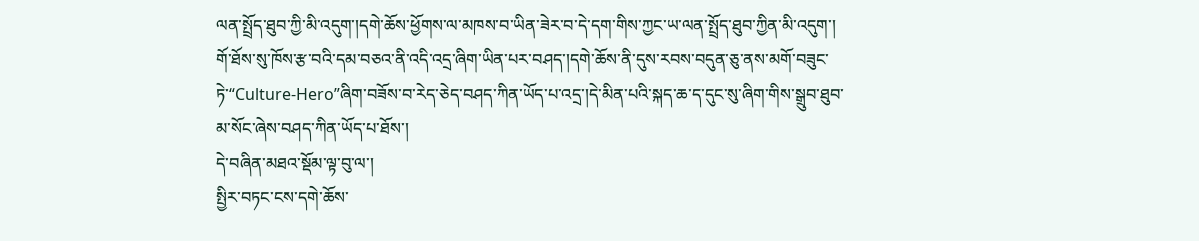ལན་སྤྲོད་ཐུབ་ཀྱི་མི་འདུག་།དགེ་ཆོས་ཕྱོགས་ལ་མཁས་བ་ཡིན་ཟེར་བ་དེ་དག་གིས་ཀྱང་ཡ་ལན་སྤྲོད་ཐུབ་ཀྱིན་མི་འདུག་།
གོ་ཐོས་སུ་ཁོས་རྩ་བའི་དམ་བཅའ་ནི་འདི་འདྲ་ཞིག་ཡིན་པར་བཤད་།དགེ་ཆོས་ནི་དུས་རབས་བདུན་ཅུ་ནས་མགོ་བཟུང་ཏེ་“Culture-Hero”ཞིག་བཟོས་བ་རེད་ཅེད་བཤད་ཀིན་ཡོད་པ་འདྲ་།དེ་མིན་པའི་སྐད་ཆ་ད་དུང་སུ་ཞིག་གིས་སྒྲུབ་ཐུབ་མ་སོང་ཞེས་བཤད་ཀིན་ཡོད་པ་ཐོས་།
དེ་བཞིན་མཐའ་སྡོམ་ལྟ་བུ་ལ་།
སྤྱིར་བཏང་ངས་དགེ་ཆོས་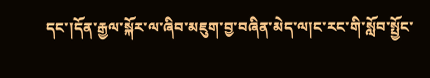དང་།དོན་རྒྱལ་སྐོར་ལ་ཞིབ་མཇུག་བྱ་བཞིན་མེད་ལ།ང་རང་གི་སློབ་སྤྱོང་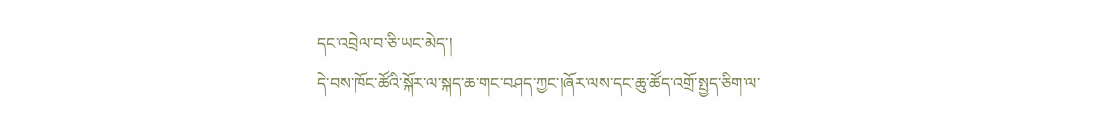དང་འབྲེལ་བ་ཅི་ཡང་མེད་།
དེ་བས་ཁོང་ཚོའི་སྐོར་ལ་སྐད་ཆ་གང་བཤད་ཀྱང་།ཞོར་ལས་དང་ཆུ་ཚོད་འགྲོ་སྤྱད་ཅིག་ལ་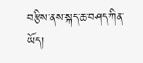བརྩིས་ནས་སྐད་ཆ་བཤད་ཀིན་ཡོད།